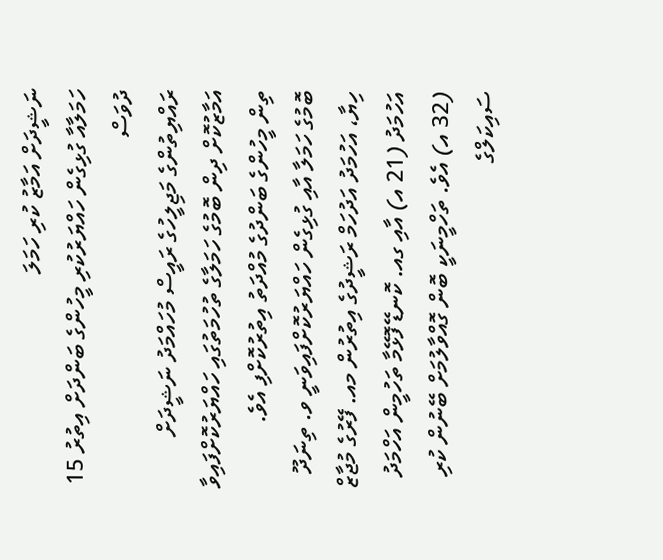ނަޝީދަށް އަމާޒު ކުރި ހަމަލަ
ހަމަލާއާ ގުޅިގެން ހައްޔަރުކުރި މީހުންގެ ބަންދަށް އިތުރު 15 ދުވަސް
ރައްޔިތުންގެ މަޖިލީހުގެ ރައީސް މުހައްމަދު ނަޝީދަށް އަމާޒުކޮށް ދިން ބޮމުގެ ހަމަލާގެ ތުހުމަތުގައި ހައްޔަރުކޮށްފައިވާ ތިން މީހުންގެ ބަންދުގެ މުއްދަތު އިތުރުކޮށްފި އެވެ.
ބޮމުގެ ހަމަލާ އާއި ގުޅިގެން ހައްޔަރުކޮށްފައިވަނީ ވ. ތިނަދޫ ހިޔާ، އަހުމަދު އަދުހަމް ރަޝީދުގެ އިތުރުން މއ. ފޭރުގެ މުޖާޒް އަހުމަދު (21 އ) އާއި ގއ. ކޮނޑޭ ފޮޅޭމާ ތަހުމީން އަހްމަދު (32 އ) އެވެ. ތަހްމީނަކީ ބޮން ގޮއްވާލުމަށް ބޭނުން ކުރި ސައިކަލްގެ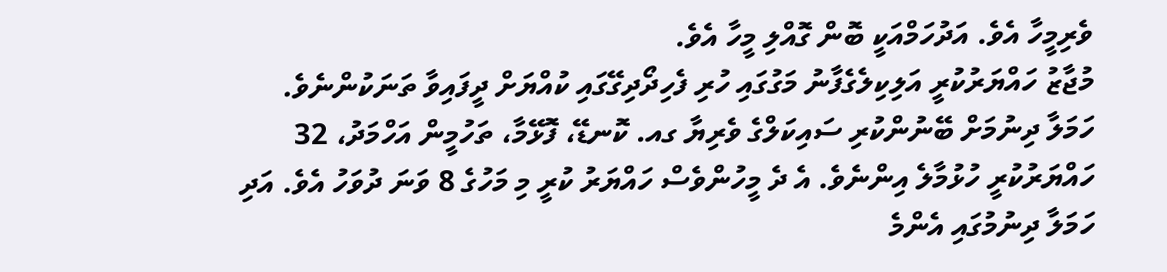ވެރިމީހާ އެވެ. އަދުހަމްއަކީ ބޮން ގޮއްލި މީހާ އެވެ.
މުޖާޒު ހައްޔަރުކުރީ އަލިކިލެގެފާނު މަގުގައި ހުރި ފެހިދޯދިގޭގައި ކުއްޔަށް ދީފައިވާ ތަނަކުންނެވެ. ހަމަލާ ދިނުމަށް ބޭނުންކުރި ސައިކަލްގެ ވެރިޔާ ގއ. ކޮނޑޭ، ފޮޅޭމާ، ތަހުމީން އަހްމަދު، 32 ހައްޔަރުކުރީ ހުޅުމާލެ އިންނެވެ. އެ ދެ މީހުންވެސް ހައްޔަރު ކުރީ މި މަހުގެ 8 ވަނަ ދުވަހު އެވެ. އަދި ހަމަލާ ދިނުމުގައި އެންމެ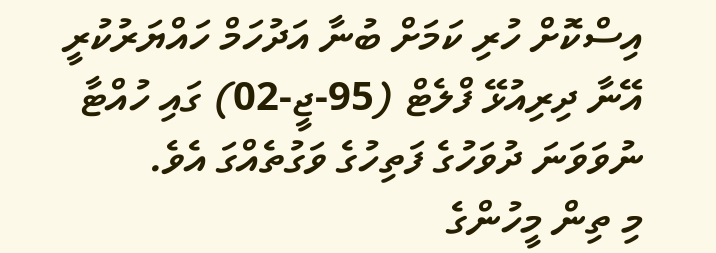އިސްކޮށް ހުރި ކަމަށް ބުނާ އަދުހަމް ހައްޔަރުކުރީ އޭނާ ދިރިއުޅޭ ފްލެޓް (95-ޖީ-02) ގައި ހުއްޓާ ނުވަވަނަ ދުވަހުގެ ފަތިހުގެ ވަގުތެއްގަ އެވެ.
މި ތިން މީހުންގެ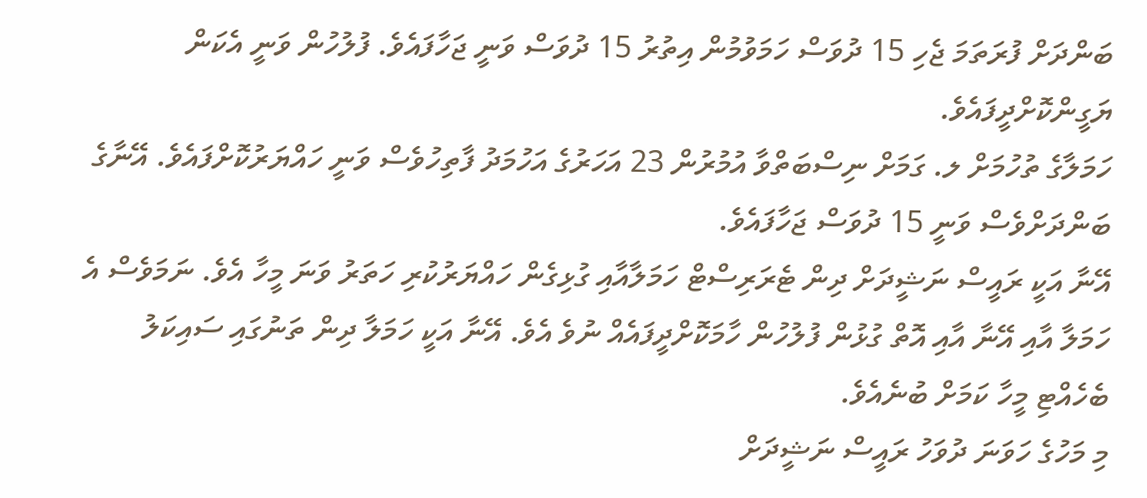ބަންދަށް ފުރަތަމަ ޖެހި 15 ދުވަސް ހަމަވުމުން އިތުރު 15 ދުވަސް ވަނީ ޖަހާފައެވެ. ފުލުހުން ވަނީ އެކަން ޔަގީންކޮށްދީފައެވެ.
ހަމަލާގެ ތުހުމަށް ލ. ގަމަށް ނިސްބަތްވާ އުމުރުން 23 އަހަރުގެ އަހުމަދު ފާތިހުވެސް ވަނީ ހައްޔަރުކޮށްފައެވެ. އޭނާގެ ބަންދަށްވެސް ވަނީ 15 ދުވަސް ޖަހާފައެވެ.
އޭނާ އަކީ ރައީސް ނަޝީދަށް ދިން ޓެރަރިސްޓް ހަމަލާއާއި ގުޅިގެން ހައްޔަރުކުރި ހަތަރު ވަނަ މީހާ އެވެ. ނަމަވެސް އެ ހަމަލާ އާއި އޭނާ އާއި އޮތް ގުޅުން ފުލުހުން ހާމަކޮށްދީފައެއް ނުވެ އެވެ. އޭނާ އަކީ ހަމަލާ ދިން ތަނުގައި ސައިކަލު ބެހެއްޓި މީހާ ކަމަށް ބުނެއެވެ.
މި މަހުގެ ހަވަނަ ދުވަހު ރައީސް ނަޝީދަށް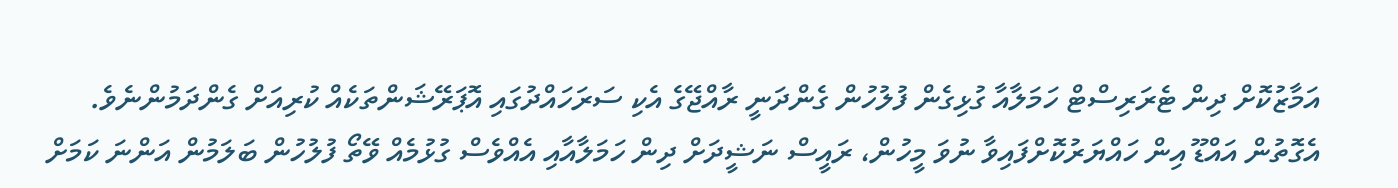އަމާޒުކޮށް ދިން ޓެރަރިސްޓް ހަމަލާއާ ގުޅިގެން ފުލުހުން ގެންދަނީ ރާއްޖޭގެ އެކި ސަރަހައްދުގައި އޮޕަރޭޝަންތަކެއް ކުރިއަށް ގެންދަމުންނެވެ. އެގޮތުން އައްޑޫ އިން ހައްޔަރުކޮށްފައިވާ ނުވަ މީހުން، ރައީސް ނަޝީދަށް ދިން ހަމަލާއާއި އެއްވެސް ގުޅުމެއް ވޭތޯ ފުލުހުން ބަލަމުން އަންނަ ކަމަށް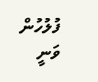ފުލުހުން ވަނީ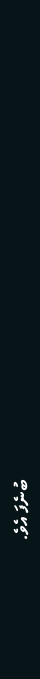ބުނެފަ އެވެ.